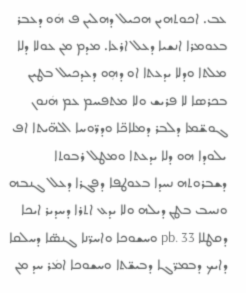ܥܒ. ܐܟܘܬܗܝܢ ܗܟܝܠ ܕܗܠܝܢ ܦ ܗܿܘ ܕܥܒܪ ܒܥܘܡܪܐ ܐܢܫܝܐ ܕܥܠ ܐܪܥܐ. ܡܕܡ ܡܢ ܥܘܠܐ ܕܠܐ ܡܠܬܐ ܘܕܠܐ ܝܕܥܬܐ ܐܘ ܕܗܼܘ ܕܥܕܟܝܠ ܒܛܝܢ ܒܟܪܣܐ ܠܐ ܦܪܝܫ ܘܠܐ ܡܬܦܚܡ ܥܡ ܗܿܢܘܢ ܓܘܫ̈ܡܐ ܕܠܒܪ ܕܡܠܐܟ̈ܐ ܘܕܪ̈ܘܚܐ ܐܠܗ̈ܝܬܐ ܐܦ ܝܠܘܕܐ ܗܘ ܕܠܐ ܝܕܥܬܐ ܘܡܛܠ ܪܒܘܬܐ ܕܫܒܪܘܬܗ ܢܚܕܐ ܒܥܘܛܦܐ ܕܦܓܪܐ ܕܥܠ ܓܢܒܗ ܘܢܚܒ ܒܛܢ ܕܝܠܗ ܘܠܐ ܝܕܥ ܐܬܪܐ ܕܚܕܝܪ ܐܝܟܐ ܕܩܛܠܐ pb. 33 ܘܚܫܘܟܐ ܘܐܚܪ̈ܢܐ ܓܢܣ̈ܐ ܕܚܠܩܐ ܕܐܝܟ ܕܒܡܪ̈ܓܐ ܕܒܝܫ̈ܬܐ ܘܚܫܘܟܐ ܐܡܿܪ ܚܕ ܡܢ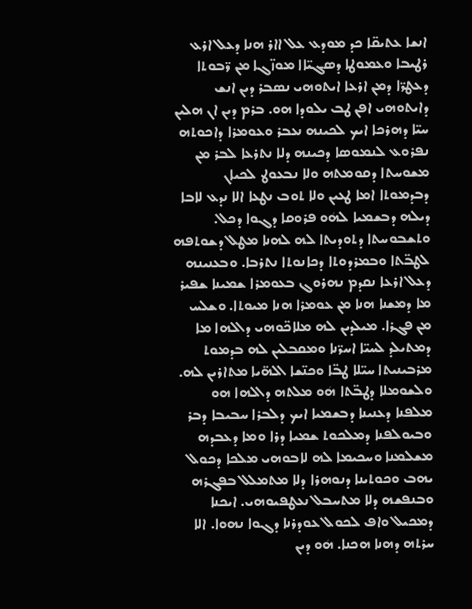ܐܢܫܐ ܥܬܝܩ̈ܐ ܟܕ ܡܘܕܥ ܥܠ ܐܐܪ ܗܢܐ ܕܥܠ ܐܪܥ ܪܛܝܒܐ ܘܥܡܘܛܐ ܕܣܓܝ̈ܐܐ ܡܘܙ̈ܓܐ ܡܢ ܪ̈ܒܘܬܐ ܕܥܛܪ̈ܐ ܕܡܢ ܐܪܥܐ ܐܝܬܘܗܝ ܢܣܒܪ ܕܝܢ ܐܢܫ ܕܐܝܬܘܗܝ ܐܦܢ ܛܒ ܝܠܘܕܐ ܗܘ. ܒܪܡ ܕܝܢ ܐܢ ܗܠܝܢ ܚܝ̈ܐ ܕܗܪܟܐ ܐܝܟ ܠܟܝܢܗ ܢܥܒܪ ܘܥܘܡܪܐ ܕܐܟܘܬܗ ܢܦܪܘܥ ܠܢܡܘܣܐ ܕܟܝܢܗ ܕܠܐ ܢܬܪܥܐ ܠܒܪ ܡܢ ܡܫܘܚܬܐ ܕܩܘܡܬܗ ܘܠܐ ܢܒܥܘܛ ܠܟܝܐܢ ܕܒܕܡܘܬܐ ܐܡܐ ܛܥܝܢ ܘܠܐ ܬܘܒ ܢܛܥܐ ܐܠܐ ܢܕܥ ܠܐܒܐ ܕܝܠܗ ܕܒܫܡܝܐ ܠܗܿܘ ܦܪܘܩܐ ܕܓܘܐ ܕܟܠ. ܘܬܫܒܘܚܬܐ ܕܬܘܕܝܬܐ ܠܗ ܠܗܢܐ ܡܛܠ ܕܫܘܬܦܗ ܠܛܒ̈ܬܐ ܘܒܡܪܕܘܬܐ ܕܟܐܢܘܬܐ ܢܬܪܒܐ. ܘܒܥܢܝܢܗ ܕܥܠ ܐܪܥܐ ܢܩܕܡ ܢܗܪܘܓ ܒܥܘܡܪܐ ܫܡܝܢܐ ܫܦܝܪ ܡܐ ܕܡܫܢܐ ܗܢܐ ܡܢ ܥܘܡܪܐ ܗܢܐ ܡܝܘܬܐ. ܘܫܠܚ ܡܢ ܦܓܪܐ. ܡܝܠܕܝܢ ܠܗ ܡܠܐܟ̈ܘܗܝ ܕܐܠܗܐ ܡܐ ܕܡܬܝܠܕ ܠܚܝ̈ܐ ܐܚܪ̈ܢܐ ܘܡܩܒܠܝܢ ܠܗ ܒܕܡܘܬ ܡܪܒܝܢܝܬܐ ܚܝ̈ܠܐ ܛܒ̈ܐ ܘܟܢ̈ܫܐ ܐܠܗ̈ܝܐ ܡܬܐܪܝܢ ܠܗ. ܘܠܫܘܡܠܐ ܕܛܒ̈ܬܐ ܗܿܘ ܡܠܬܗ ܕܐܠܗܐ ܗܘ ܡܠܦܢܐ ܕܥܢܝܢܐ ܕܒܫܡܝܐ ܐܝܟ ܕܠܒܪܐ ܚܒܝܒܐ ܕܒܪ ܘܒܝܘܠܦܢܐ ܕܡܠܟܘܬ ܫܡܝܐ ܕܪܐ ܘܡܐ ܕܥܒܕܗ ܡܫܠܡܢܐ ܘܚܟܝܡܐ ܠܗ ܠܐܒܘܗܝ ܡܠܟܐ ܕܟܘܠ ܝܗܒ ܘܟܘܬܝܢܐ ܕܢܘܗܪܐ ܕܠܐ ܡܬܡܠܠ ܒܦܓܪܗ ܘܒܢܦܫܗ ܕܠܐ ܡܬܚܒܠ ܢܥܛܦܝܘܗܝ. ܐܝܟܢܐ ܕܡܟܝܠ ܘܐܦ ܠܟܘܠ ܥܘܕܪܢܐ ܕܓܘܐ ܢܗܘܐ. ܐܠܐ ܚܪܬܗ ܕܗܢܐ ܗܟܢܐ. ܗܿܘ ܕܝܢ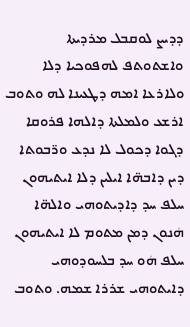ܕܕܝܨ ܠܘܩܒܠ ܡܪܕܝܬܐ ܘܐܫܬܘܬܦ ܠܗܦܘܟܝܐ ܕܠܐ ܘܠܐܪܥܐ ܐܡܗ ܕܛܥܝܢܐ ܠܗ ܘܬܘܒ ܐܪܫܥ ܘܠܡܠܬܐ ܕܐܠܗܐ ܦܪܘܩܐ ܕܓܘܐ ܕܟܘܠ ܠܐ ܢܕܥ ܘܪ̈ܒܘܬܐ ܕܝܢ ܕܐܒܗ̈ܐ ܐܝܠܝܢ ܕܠܐ ܐܝܬܝܗܘܢ ܚܠܦ ܚܕ ܕܐܕܝܬܘܗܝ ܘܐܠܗ̈ܐ ܗܿܢܘܢ ܕܡܢ ܡܬܘܡ ܠܐ ܐܝܬܝܗܘܢ ܚܠܦ ܗܿܘ ܚܕ ܒܠܚܘܕܘܗܝ ܕܐܝܬܘܗܝ ܫܪܪܐ ܫܡܗ. ܘܬܘܒ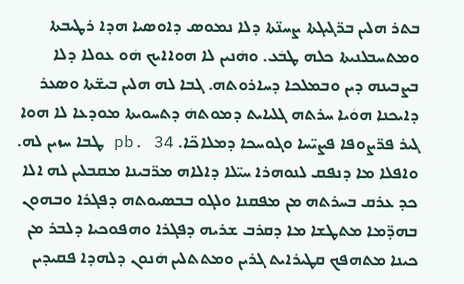ܒܬܪ ܗܠܝܢ ܒܪ̈ܓܝܓܬܐ ܨܚܢ̈ܬܐ ܕܠܐ ܢܡܘܣ ܕܐܘܣܝܐ ܗܕܐ ܪܛܝܒܬܐ ܘܡܬܚܒܠܢܝܬܐ ܟܠܗ ܛܒܿܥ. ܘܗܿܢܝܢ ܠܐ ܗܘܐܐܝܟ ܗܿܘ ܥܘܠܐ ܕܠܐ ܒܨܒܝܢܗ ܕܝܢ ܘܒܡܠܟܐ ܕܚܐܪܘܬܗ. ܓܒܐ ܠܗ ܗܠܝܢ ܒܝܫ̈ܬܐ ܘܣܥܪ ܕܐܝܟܢܐ ܗܘܿܝܐ ܚܪܬܗ ܓܠܝܐܝܬ ܕܡܘܬܗܿ ܕܬܚܘܝܬܐ ܡܘܕܥܐ ܠܐ ܗܘܐ ܓܝܪ ܦܪ̈ܨܘܦܐ ܦܨܝ̈ܚܐ ܘܓܘܚܟܐ ܕܡܠܐܟ̈ܐ. pb. 34 ܛܒܐ ܚܙܝܢ ܠܗ. ܘܐܦܠܐ ܡܐ ܕܢܦܩ ܠܢܘܗܪܐ ܚܝ̈ܠܐ ܕܐܠܐܗ ܡܪ̈ܒܝܢܐ ܡܩܒܠܝܢ ܠܗ ܐܠܐ ܟܕ ܥܪܩ ܒܚܪܬܗ ܡܢ ܡܦܩܢܐ ܘܠܓܘ ܒܒܣܝܘܬܗ ܕܦܓܪܐ ܘܒܗܘܢ ܒܗܕ̈ܡܐ ܡܬܛܫܐ ܡܐ ܕܩܪܒ ܫܪܝܗ ܕܦܓܪܐ ܘܗܦܘܟܝܐ ܕܠܒܪ ܡܢ ܟܝܢܐ ܡܬܗܦܟ ܩܛܝܪܐܝܬ ܓܪܝܢ ܘܡܬܬܠܝܢ ܗܿܢܘܢ ܕܠܗܕܐ ܦܩܝܕܝܢ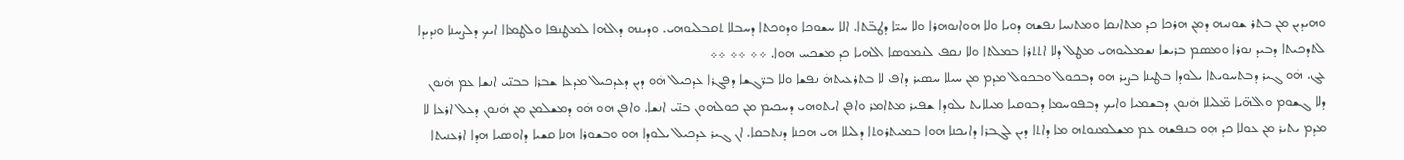ܘܗܝܕܝܢ ܡܢ ܒܬܪ ܫܘܢܝܗ ܕܡܢ ܗܪܟܐ ܟܕ ܡܬܐܢܩܐ ܘܡܬܢܚܐ ܢܦܫܗ ܕܘܝܐ ܘܠܐ ܗܘܐܢܘܗܪܐ ܘܠܐ ܚܝ̈ܐ ܕܛܒ̈ܬܐ. ܐܠܐ ܚܫܘܟܐ ܘܕܘܟܬܐ ܕܚܒܠܐ ܬܩܒܠܝܘܗܝ. ܘܕܝܢܗ ܕܐܠܗܐ ܠܡܛܢܦܐ ܘܠܛܡܐܐ ܐܝܟ ܕܠܨܚܢܐ ܘܢܕܝܕܐ ܠܬܕܟܝܬܐ ܕܒܝܕ ܢܘܪܐ ܘܡܣܡ ܒܪܝܫܐ ܢܫܡܠܝܘܗܝ ܡܛܠ ܕܠܐ ܐܬܬܪܐ ܒܡܠܬܐ ܘܠܐ ܢܩܦ ܠܢܡܘܣܐ ܐܠܗܝܐ ܟܕ ܡܫܟܚ ܗܘܐ. ܀܀ ܀܀ ܀܀
ܥܓ. ܗܿܘ ܓܝܪ ܕܒܬܚܘܝܬܐ ܝܠܘܕܐ ܒܛܝܢܐ ܒܨܝܪ ܗܘ ܕܒܟܘܠ ܘܒܟܘܠ ܡܕܡ ܡܢ ܚܝܠܐ ܚܣܝܪ ܕܐܦ ܠܐ ܒܬܪܥܝܬܗܿ ܢܦܫܐ ܘܠܐ ܒܪ̈ܓܫܐ ܕܦܓܪܐ ܥܕܟܝܠ ܗܿܘ ܕܝܢ ܕܥܕܟܝܠ ܡܕܥܐ ܫܒܪܐ ܒܒܢ̈ܝ ܐܢܫܐ ܥܡ ܗܿܢܘܢ ܕܠܐ ܓܫܘܡ ܘܐܠܗ̈ܝܐ ܡ̈ܠܝܠܐ ܗܿܢܘܢ ܕܒܫܡܝܐ ܘܐܝܟ ܕܒܦܘܚܡܐ ܕܒܘܩܝܐ ܡܝܠܐܝܬ ܝܠܘܕܐ ܫܦܝܪ ܡܬܐܡܪ ܘܐܦܢ ܐܝܬܘܗܝ ܕܚܟܝܡ ܡܢ ܟܘܠܗܘܢ ܒܢ̈ܝ ܐܢܫܐ. ܘܐܦܢ ܗܘ ܗܿܘ ܕܡܫܠܡܢ ܡܢ ܗܿܢܘܢ ܕܥܠ ܐܪܥܐ ܠܐ ܡܕܡ ܝܬܝܪ ܡܢ ܥܘܠܐ ܟܕ ܗܼܘ ܒܢܦܫܗ ܥܡ ܡܫܠܡܢܘܬܗ ܡܐ ܕܐܬܐ ܕܝܢ ܠܓܒܪܐ ܕܐܝܟܢܐ ܗܘܐ ܒܡܝܬܪܘܬܐ ܕܠܝܠܐ ܗܝ ܗܟܢܐ ܕܢܬܒܩܐ. ܐܢ ܓܝܪ ܥܕܟܝܠ ܝܠܘܕܐ ܗܘ ܘܒܫܘܪܐ ܗܢܐ ܩܫܝܐ ܕܐܘܣܝܐ ܗܕܐ ܐܪܥܢܝܬܐ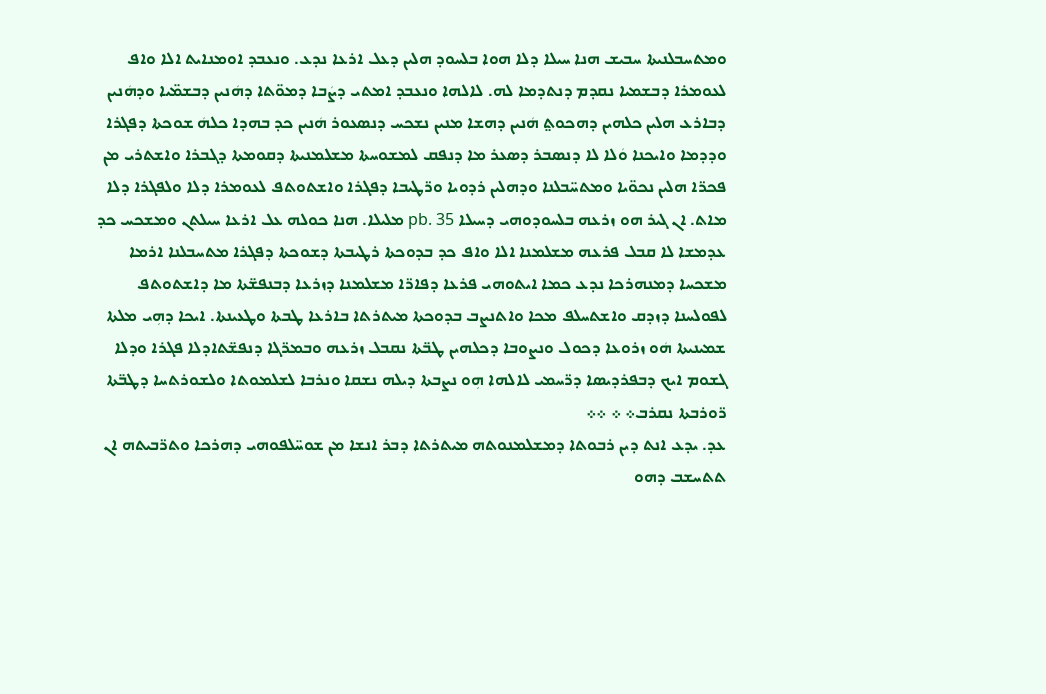ܘܡܬܚܒܠܢܝܬܐ ܚܒܝܫ ܗܢܐ ܚܝܠܐ ܕܠܐ ܗܘܐ ܒܠܚܘܕ ܗܠܝܢ ܕܥܠ ܐܪܥܐ ܢܕܥ. ܘܢܥܒܕ ܐܘܡܢܐܝܬ ܐܠܐ ܘܐܦ ܠܥܘܡܪܐ ܕܒܫܡܝܐ ܢܩܕܡ ܕܢܬܕܡܐ ܠܗ. ܠܐܠܗܐ ܘܢܥܒܕ ܐܡܬܝ ܕܨܿܒܐ ܕܡܘ̈ܬܐ ܕܗܿܢܝܢ ܕܒܫܡ̈ܝܐ ܘܕܗܿܢܝܢ ܕܒܐܪܥ ܗܠܝܢ ܟܠܗܝܢ ܕܗܟܘܬ݀ ܗܿܢܝܢ ܕܗܫܐ ܡܢܝܢ ܢܫܟܚ ܕܢܣܥܘܪ ܗܿܢܝܢ ܟܕ ܒܗܕܐ ܟܠܗܿ ܫܘܟܬܐ ܕܦܓܪܐ ܘܕܕܡܐ ܘܐܝܟܢܐ ܘܿܠܐ ܠܐ ܕܢܣܒܪ ܕܣܥܪ ܡܐ ܕܢܦܩ ܠܡܫܘܚܬܐ ܡܫܠܡܢܝܬܐ ܕܩܘܡܬܐ ܕܓܒܪܐ ܘܐܫܬܪܝ ܡܢ ܦܟܪ̈ܐ ܗܠܝܢ ܢܟܘ̈ܝܐ ܘܡܬܚ̈ܒܠܢܐ ܘܕܗܠܝܢ ܪܕܘܝܐ ܘܪ̈ܛܝܒܐ ܕܦܓܪܐ ܘܐܫܬܘܬܦ ܠܥܘܡܪܐ ܕܠܐ ܘܠܦܓܪܐ ܕܠܐ ܡܐܬ. ܐܢ ܓܝܪ ܗܘ ܙܪܥܗ ܒܠܚܘܕܘܗܝ ܕܚܝܠܐ pb. 35 ܡܠܝܠܐ. ܗܢܐ ܟܘܠܗ ܥܠ ܐܪܥܐ ܚܝܠܬܢ ܘܡܫܟܚ ܟܕ ܥܕܡܫܐ ܠܐ ܩܒܠ ܦܪܥܗ ܡܫܠܡܢܐ ܐܠܐ ܘܐܦ ܟܕ ܒܕܘܟܬܐ ܪܛܝܒܬܐ ܕܫܘܟܬܐ ܕܦܓܪܐ ܡܬܚܒܠܢܐ ܐܪܡܐ ܡܫܟܚܐ ܕܡܢܗܪܟܐ ܢܕܥ ܟܡܐ ܐܝܬܘܗܝ ܦܪܥܐ ܕܦܐܪ̈ܐ ܡܫܠܡܢܐ ܕܙܪܥܐ ܕܒܢܦܫ̈ܬܐ ܡܐ ܕܐܫܬܘܬܦ ܠܦܘܠܚܢܐ ܕܙܕܩ ܘܐܫܬܚܠܦ ܡܟܐ ܘܐܬܢܨܒ ܒܕܘܟܬܐ ܡܝܬܪܬܐ ܒܐܪܥܐ ܛܒܬܐ ܘܛܥܝܢܬܐ. ܐܝܟܐ ܕܗܼܝ ܡܠܬܐ ܫܡܝܢܝܬܐ ܗܿܘ ܙܪܘܥܐ ܕܟܘܠ ܘܢܨܘܒܐ ܕܟܠܗܝܢ ܛܒ̈ܬܐ ܢܩܒܠ ܙܪܥܗ ܘܒܡܪ̈ܓܐ ܕܢܦܫ̈ܬܐܕܠܐ ܦܓܪܐ ܘܕܠܐ ܓܫܘܡ ܐܝܟ ܕܒܦܪܕܝܣܐ ܕܪ̈ܚܡܝ ܠܐܠܗܐ ܗܼܘ ܢܨܒܬܐ ܕܝܠܗ ܢܫܩܐ ܘܢܪܒܐ ܠܫܠܡܘܬܐ ܘܠܫܘܪܬܚܐ ܕܛܒ̈ܬܐ ܪ̈ܘܪܒܬܐ ܢܩܪܒ܀ ܀ ܀܀
ܥܕ. ܝܕܥ ܐܢܬ ܕܝܢ ܪܒܘܬܐ ܕܡܫܠܡܢܘܬܗ ܡܝܬܪܬܐ ܕܒܪ ܐܢܫܐ ܡܢ ܫܘܚ̈ܠܦܘܗܝ ܕܗܪܟܐ ܘܬܪ̈ܒܝܬܗ ܐܢ ܬܬܚܫܒ ܕܗܘ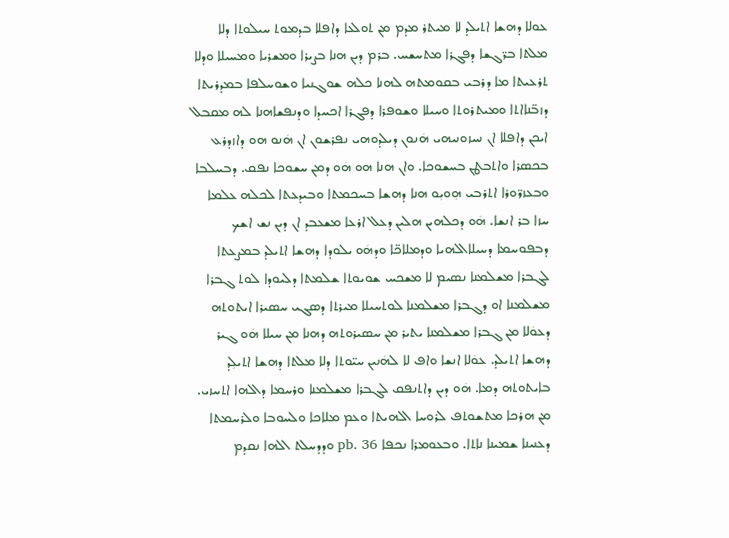ܥܘܠܐ ܕܗܫܐ ܐܬܝܠܕ ܠܐ ܡܝܬܪ ܡܕܡ ܡܢ ܬܘܠܥܐ ܕܐܦܠܐ ܒܕܡܘܬ ܚܝܠܘܬܐ ܕܠܐ ܡܠܬܐ ܒܪ̈ܓܫܐ ܕܦܓܪܐ ܡܬܚܫܚ. ܒܪܡ ܕܝܢ ܗܢܐ ܒܨܝܪܐ ܘܡܫܪܝܐ ܘܡܚܝܠܐ ܘܕܠܐ ܬܪܥܝܬܐ ܡܐ ܕܪܒܝ ܒܩܘܡܬܗ ܠܗܢܐ ܟܠܗ ܫܘܓܢܝܐ ܘܫܘܚܠܦܐ ܒܡܕܪܝܬܐ ܕܙܒ̈ܢܐܐܬܐ ܘܡܝܬܪܘܬܐ ܘܚܝܠܐ ܘܫܘܦܪܐ ܕܦܓܪܐ ܐܟܚܕܐ ܘܕܢܦܫܐܗܢܐ ܠܗ ܡܩܒܠ ܐܝܟܢ ܕܐܦܠܐ ܐܢ ܢܚܙܘܢܝܗܝ ܗܿܢܘܢ ܕܝܠܕܘܗܝ ܢܦܪܫܘܢ ܐܢ ܗܿܢܘ ܗܘ ܕܐܙܕܪܥ ܒܟܣܪܐ ܘܐܬܒܛܢ ܒܚܫܘܟܐ. ܘܐܢ ܗܢܐ ܗܘ ܗܿܘ ܕܡܢ ܚܫܘܟܐ ܢܦܩ. ܕܒܚܠܒܐ ܘܒܥܙܪ̈ܘܪܐ ܐܬܪܒܝ ܗܼܘܝܼܘ ܗܢܐ ܕܗܫܐ ܒܚܟܡܬܐ ܘܒܝܕܥܬܐ ܠܟܠܗ ܥܠܡܐ ܚܙܐ ܒܪ ܐܢܫܐ. ܗܿܘ ܕܟܠܗܝܢ ܗܠܝܢ ܕܥܠ ܐܪܥܐ ܡܫܥܒܕ ܐܢ ܕܝܢ ܢܫ ܐܫܟ ܕܒܦܘܚܡܐ ܕܚܝܠܐܐܠܗܝܐ ܘܕܡܠܐܟ̈ܐ ܘܕܗܿܘ ܝܠܘܕܐ ܕܗܫܐ ܐܬܝܠܕ ܒܡܨܥܬܐ ܠܓܒܪܐ ܡܫܠܡܢܐ ܢܣܝܡ ܠܐ ܡܫܟܚ ܫܘܝܘܬܐ ܫܠܡܬܐ ܕܠܝܘܕܐ ܠܘܬ ܓܒܪܐ ܡܫܠܡܢܐ ܐܘ ܕܓܒܪܐ ܡܫܠܡܢܐ ܠܘܬܚܝܠܐ ܡܝܪܬܐ ܕܣܓܝ ܚܣܝܪܐ ܐܝܬܘܬܗ ܕܥܘܿܠܐ ܡܢ ܓܒܪܐ ܡܫܠܡܢܐ ܝܬܝܪ ܡܢ ܚܣܝܪܘܬܗ ܕܗܢܐ ܡܢ ܚܝܠܐ ܗܿܘ ܓܝܪ ܕܗܫܐ ܐܬܝܠܕ. ܥܘܿܠܐ ܐܢܫܐ ܘܐܦ ܠܐ ܠܗܿܢܝܢ ܚܝ̈ܘܬܐ ܕܠܐ ܡܠܬܐ ܕܗܫܐ ܐܬܝܠܼܕ ܒܐܝܬܘܬܗ ܕܡܐ. ܗܿܘ ܕܝܢ ܕܐܬܢܦܩ ܠܓܒܪܐ ܡܫܠܡܢܐ ܘܪܚܡܐ ܕܐܠܗܐ ܐܬܚܙܝ. ܡܢ ܗܪܟܐ ܡܬܫܘܬܦ ܠܪܘܚܐ ܐܠܗܝܬܐ ܘܥܡ ܡܠܐܟܐ ܘܠܚܘܒܐ ܘܠܪܚܡܬܐ ܕܥܢܝܢܐ ܫܡܝܢܐ ܢܐܬܐ. ܘܒܥܘܡܪܐ ܢܟܦܐ pb. 36 ܘܕܕܚܠܬ ܐܠܗܐ ܢܩܕܡ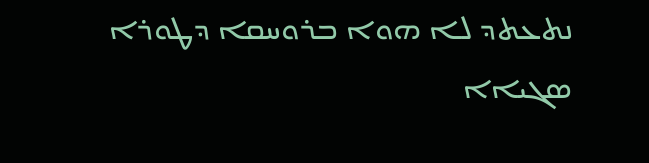ܢܬܥܬܕ ܠܐ ܗܘܐ ܒܪܘܚܩܐ ܕܛܘܪܐ ܣܓܝܐܐ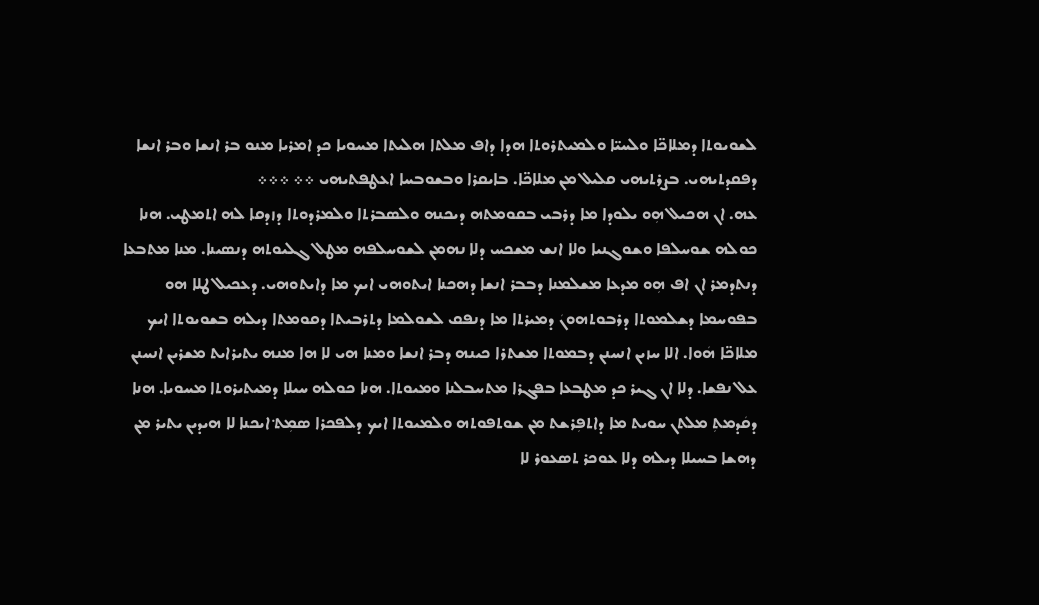ܠܫܘܝܘܬܐ ܕܡܠܐܟ̈ܐ ܘܠܚܝ̈ܐ ܘܠܡܝܬܪܘܬܐ ܗܕܐ ܕܐܦ ܡܠܬܐ ܗܠܝܬܐ ܡܚܘܝܐ ܟܕ ܐܡܪܝܐ ܡܢܘ ܒܪ ܐܢܫܐ ܘܒܪ ܐܢܫܐ ܕܦܩܕܬܝܗܝ. ܒܨܪܬܝܗܝ ܩܠܝܠ ܡܢ ܡܠܐܟ̈ܐ. ܒܐܝܩܪܐ ܘܒܫܘܒܚܐ ܐܥܛܦܬܝܗܝ ܀܀ ܀܀܀
ܥܗ. ܐܢ ܗܟܝܠ ܗܼܘ ܝܠܘܕܐ ܡܐ ܕܪܒܝ ܒܩܘܡܬܗ ܕܝܟܢܗ ܘܠܣܒܪܬܐ ܘܠܡܪܕܘܬܐ ܕܙܕܩܐ ܠܗ ܐܬܡܛܝ. ܗܢܐ ܟܘܠܗ ܫܘܚܠܦܐ ܘܫܘܓܢܝܐ ܘܠܐ ܐܢܫ ܡܫܟܚ ܕܠܐ ܢܗܡܢ ܠܫܘܚܠܦܗ ܡܛܠ ܓܠܝܘܬܗ ܕܢܣܝܢܐ. ܡܢܐ ܡܬܒܥܐ ܕܢܬܕܡܪ ܐܢ ܐܦ ܗܼܘ ܡܕܥܐ ܡܫܠܡܢܐ ܕܒܒܪ ܐܢܫܐ ܕܗܟܢܐ ܐܝܬܘܗܝ ܐܝܟ ܡܐ ܕܐܝܬܘܗܝ. ܕܥܟܝܠ ܛܠܐ ܗܘ ܒܦܘܚܡܐ ܕܫܠܡܘܬܐ ܕܪܒܘܬܗܘܢܿ ܕܡܝܪܬܐ ܡܐ ܕܢܦܩ ܠܫܘܠܡܐ ܕܬܪܒܝܬܐ ܕܩܘܡܬܐ ܕܝܠܗ ܒܫܘܝܘܬܐ ܐܝܟ ܡܠܐܟ̈ܐ ܗܿܘܐ. ܐܠܐ ܚܙܝܢ ܐܢܚܢܢ ܕܒܡܘܬܐ ܡܫܬܪܐ ܟܝܢܗ ܕܒܪ ܐܢܫܐ ܘܡܢܐ ܗܝ ܠܐ ܗܐ ܡܢܗ ܝܬܝܪܐܝܬ ܡܫܪܝܢ ܐܢܚܢܢ ܥܠ ܢܦܫܐ. ܕܠܐ ܐܢ ܓܝܪ ܟܕ ܡܛܒܥܐ ܒܦܓܪܐ ܡܬܚܒܠܢܐ ܘܡܝܘܬܐ. ܗܢܐ ܟܘܠܗ ܚܝܠܐ ܕܡܝܬܝܪܘܬܐ ܡܚܘܝܐ. ܗܢܐ ܕܩܿܕܡܬܼ ܡܠܬܢ ܚܘܝܬ ܡܐ ܕܐܬܦܼܪܫܬ ܡܢ ܫܘܬܦܘܬܗ ܘܠܡܝܘܬܐ ܐܝܟ ܕܠܦܟܪܐ ܣܡܼܬ݀ ܐܝܟܢܐ ܠܐ ܗܝܕܝܢ ܝܬܝܪ ܡܢ ܕܗܫܐ ܒܚܝܠܐ ܕܝܠܗ ܕܠܐ ܥܘܟܪ ܬܣܥܘܪ ܠܐ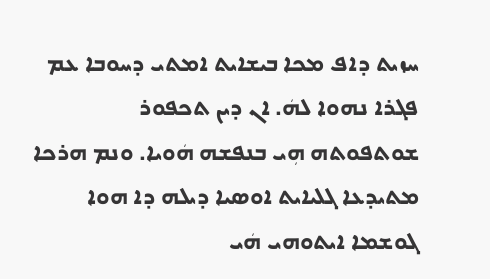ܚܙܝܬ ܕܐܦ ܡܟܐ ܒܝܫܐܝܬ ܐܡܬܝ ܕܚܘܒܐ ܥܡ ܦܓܪܐ ܢܗܘܐ ܠܗܿ. ܐܢ ܕܝܢ ܬܟܦܘܪ ܫܘܬܦܘܬܗ ܗܼܝ ܒܢܦܫܗ ܗܿܘܝܐ. ܘܢܡ ܗܪܟܐ ܡܬܝܕܥܐ ܓܠܝܐܝܬ ܐܘܣܝܐ ܕܝܠܗ ܕܐ ܗܘܐ ܓܘܫܡܐ ܐܝܬܘܗܝ ܗܿܝ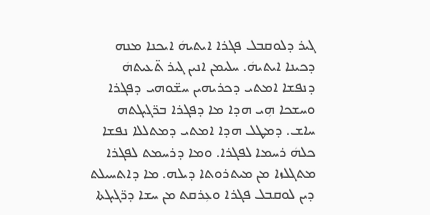ܓܝܪ ܕܠܘܩܒܠ ܦܓܪܐ ܐܝܬܝܗܿ ܐܝܟܢܐ ܡܢܗ ܕܟܝܢܐ ܐܝܬܝܗܿ. ܚܠܝܡܢ ܐܢܝܢ ܓܝܪ ܬ̈ܥܝܬܗܿ ܕܢܦܫܐ ܐܡܬܝ ܕܟܪܝܗܝܢ ܚܫ̈ܘܗܝ ܕܦܓܪܐ ܘܚܫܟܐ ܗܼܝ ܗܕܐ ܡܐ ܕܦܓܪܐ ܒܪ̈ܓܝܓܬܗ ܚܐܫ. ܕܡܛܠ ܗܕܐ ܐܡܬܝ ܕܡܬܠܠܐ ܢܦܫܐ ܟܠܗܿ ܪܚܡܐ ܠܦܓܪܐ. ܘܡܐ ܕܪܚܡܬ ܠܦܓܪܐ ܡܬܓܠܙܐ ܡܢ ܡܝܬܪܘܬܐ ܕܝܠܗ. ܡܐ ܕܐܬܚܝܠܬ ܕܝܢ ܠܘܩܒܠ ܦܓܪܐ ܘܥܼܪܩܬ ܡܢ ܚܫܐ ܕܪ̈ܓܝܓܬܐ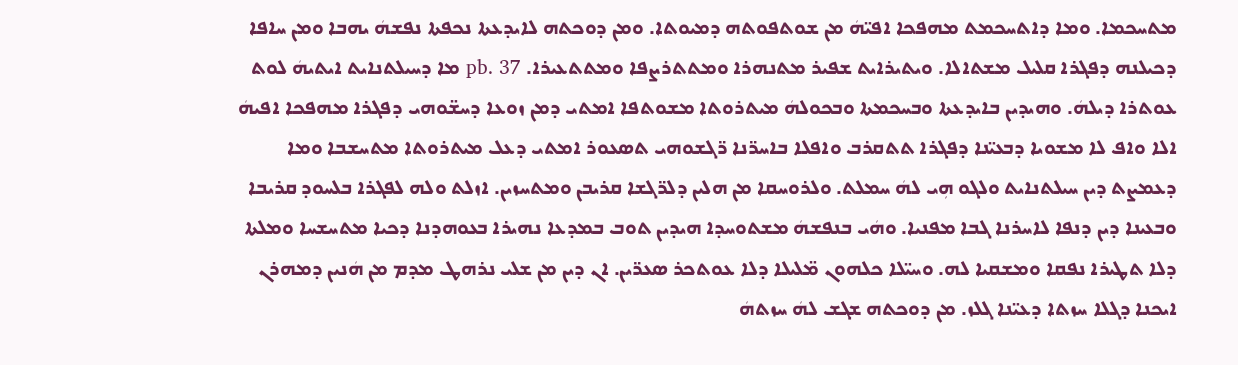ܡܬܚܟܡܐ. ܘܡܐ ܕܐܬܚܟܡܬ ܡܗܦܟܐ ܐܦܝ̈ܗܿ ܡܢ ܫܘܬܦܘܬܗ ܕܡܝܘܬܐ. ܘܡܢ ܕܘܟܬܗ ܠܐܝܕܥܬܐ ܢܟܦܬܐ ܢܦܫܗܿ ܝܗܒܐ ܘܡܢ ܚܐܦܐ ܕܟܝܠܢܗ ܕܦܓܪܐ ܩܠܝܠ ܡܫܬܐܠܐ. ܘܝܬܝܪܐܝܬ ܫܦܝܪ ܡܬܢܗܪܐ ܘܡܬܬܪܨܦܐ ܘܡܬܬܥܝܪܐ. pb. 37 ܡܐ ܕܚܝܠܬܢܐܝܬ ܐܝܬܝܗܿ ܠܘܬ ܥܘܬܪܐ ܕܝܠܗܿ. ܘܗܝܕܝܢ ܒܐܝܕܥܬܐ ܘܒܚܟܡܬܐ ܘܒܟܘܠܗܿ ܡܝܬܪܘܬܐ ܡܫܘܬܦܐ ܐܡܬܝ ܕܡܢ ܙܘܥܐ ܕܚܫ̈ܘܗܝ ܕܦܓܪܐ ܡܗܦܟܐ ܐܦܝܗܿ ܐܠܐ ܘܐܦ ܠܐ ܡܫܘܝܐ ܕܒܥܝ̈ܢܐ ܕܦܓܪܐ ܬܬܩܪܒ ܘܐܦܠܐ ܒܐܚܪ̈ܢܐ ܪ̈ܓܫܘܗܝ ܬܣܥܘܪ ܐܡܬܝ ܕܥܠ ܡܝܬܪܘܬܐ ܡܬܚܫܒܐ ܘܡܐ ܕܥܡܨܬ ܕܝܢ ܚܝܠܬܢܐܝܬ ܘܠܓܘ ܗܼܝ ܠܗܿ ܚܡܠܬ. ܘܠܪܘܚܩܐ ܡܢ ܗܠܝܢ ܕܠܪ̈ܓܫܐ ܩܪܝܒܢ ܘܡܬܚܙܝܢ. ܐܙܠܬ ܘܠܗ ܠܦܓܪܐ ܒܠܚܘܕ ܩܪܝܒܐ ܘܒܥܝܢܐ ܕܝܢ ܕܢܦܐ ܠܐܚܪܢܐ ܓܒܐ ܡܦܢܝܐ. ܘܗܿܝ ܒܢܦܫܗܿ ܡܫܬܘܚܕܐ ܗܝܕܝܢ ܬܘܒ ܒܡܕܥܐ ܢܗܝܪܐ ܒܥܘܗܕܢܐ ܕܟܝܐ ܡܬܚܫܚܐ ܘܡܠܬܐ ܕܠܐ ܬܛܝܪܐ ܢܦܩܐ ܘܡܫܩܝܐ ܠܗ. ܘܚܝ̈ܠܐ ܟܠܗܘܢ ܡ̈ܠܝܠܐ ܕܠܐ ܥܘܬܟܪ ܣܥܪ̈ܝܢ. ܐܢ ܕܝܢ ܡܢ ܫܠܝ ܢܪܗܛ ܡܕܡ ܡܢ ܗܿܢܝܢ ܕܡܗܪܢ ܐܝܟܢܐ ܕܓܠܐ ܚܙܬܐ ܕܥܝ̈ܢܐ ܓܠܙ. ܡܢ ܕܘܟܬܗ ܫܓܫ ܠܗܿ ܚܙܬܗܿ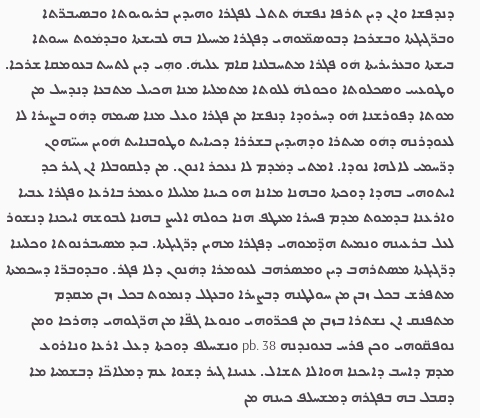ܕܢܕܦܫܐ ܘܐܢ ܕܝܢ ܬܪܦܐ ܢܦܫܗܿ ܬܬܠ ܠܦܓܪܐ ܘܗܝܕܝܢ ܒܪܝܘܝܘܬܐ ܘܒܣܝܒܪ̈ܬܐ ܘܒܪ̈ܓܝܓܬܐ ܘܒܫܪܟܐ ܕܒܘܣܡ̈ܘܗܝ ܕܦܓܪܐ ܡܚܝܠܐ ܒܗ ܠܒܝܫܬܐ ܘܒܕܡܿܘܬ ܚܝܘܬܐ ܒܝܫܬܐ ܘܒܥܪܝܪܝܬܐ ܗܿܘ ܦܓܪܐ ܡܬܚܒܠܢܐ ܩܐܡ ܥܠܝܗܿ. ܘܗܼܝ ܕܝܢ ܠܬܚܬ ܒܥܘܡܩܐ ܫܪܟܐ. ܘܛܘܥܝܝ ܘܣܟܠܘܬܐ ܘܟܘܠܗܿ ܠܠܘܬܐ ܡܬܡܠܝܐ ܡܢܐ ܗܟܝܠ ܡܬܒܥܐ ܕܢܕܚܠ ܡܢ ܡܘܬܐ ܕܦܘܪܫܢܐ ܗܿܘ ܕܚܪܘܕܐ ܕܢܦܫܐ ܡܢ ܦܓܪܐ ܘܥܠ ܡܢܐ ܣܝܡܗ ܕܗܿܘ ܒܨܝܪܐ ܠܐ ܠܥܘܕܪܢܗ ܕܗܿܘ ܡܝܬܪܐ ܘܕܗܝܕܝܢ ܒܫܪܪܐ ܕܟܝܐܝܬ ܘܛܘܒܢܐܝܬ ܗܿܘܝܢ ܚܝܝ̈ܗܘܢ ܕܪ̈ܚܡܝ ܠܐܠܗܐ ܢܘܕܐ. ܐܡܬܝ ܕܡܿܕܡ ܠܐ ܢܥܟܪ ܐܢܘܢ. ܡܢ ܕܠܩܘܒܠܐ ܐܢ ܓܝܪ ܟܕ ܐܝܬܘܗܝ ܒܗܕܐ ܕܘܟܬܐ ܘܒܗܢܐ ܡܐܢܐ ܗܘ ܟܝܢܐ ܡܠܝܠܐ ܘܥܡܪ ܒܐܪܥܐ ܘܦܓܪܐ ܥܒܝܐ ܘܐܪܥܢܐ ܒܕܡܘܬ ܡܕܡ ܦܚܪܐ ܡܥܛܦ ܗܢܐ ܟܘܠܗ ܐܠܝܨ ܒܗܢܐ ܠܒܘܫܗ ܐܝܟܢܐ ܕܢܫܘܪ ܠܥܠ ܒܪܥܝܢܗ ܘܢܡܝܬ ܗܕ̈ܡܘܗܝ ܕܦܓܪܐ ܡܗܝܢ ܕܪ̈ܓܝܓܬܐ. ܒܝܕ ܡܣܝܒܪܢܘܬܐ ܘܟܠܝܢܐ ܕܪ̈ܓܝܓܬܐ ܡܣܬܪܗܒ ܕܝܢ ܘܡܣܪܗܒ ܠܥܘܡܪܐ ܕܗܿܢܘܢ ܕܠܐ ܦܓܪ. ܘܒܕܘܒܪ̈ܐ ܕܚܟܡܬܐ ܡܬܦܪܫ ܒܟܠ ܙܒܢ ܡܢ ܚܘܠܛܢܗ ܕܒܨܝܪܐ ܘܒܥܓܠ ܕܢܡܘܬ ܒܟܠ ܙܒܢ ܡܩܕܡ ܡܬܦܢܩ ܐܢ ܢܫܬܪܐ ܒܙܒܢ ܡܢ ܦܟܪ̈ܘܗܝ ܘܢܘܥܐ ܓܦ̈ܐ ܡܢ ܗܪ̈ܓܘܗܝ ܕܗܪܟܐ ܘܡܢ ܢܘܦܩ̈ܘܗܝ ܘܟܢ ܦܪܚ ܒܥܘܢܕܢܗ pb. 38 ܘܢܫܚܠܦ ܕܘܟܬܐ ܕܥܠ ܐܪܥܐ ܘܢܐܪܘܥ ܡܕܡ ܕܐܚܒ ܕܐܝܟܢܐ ܗܘܐܠܐ ܬܫܐܠ. ܥܢܝܢܐ ܓܝܪ ܕܫܘܐ ܥܡ ܕܡܠܐܟ̈ܐ ܕܒܫܡܝܐ ܡܐ ܕܩܒܠ ܒܗ ܒܦܓܪܗ ܕܡܫܚܠܦ ܟܝܢܗ ܡܢ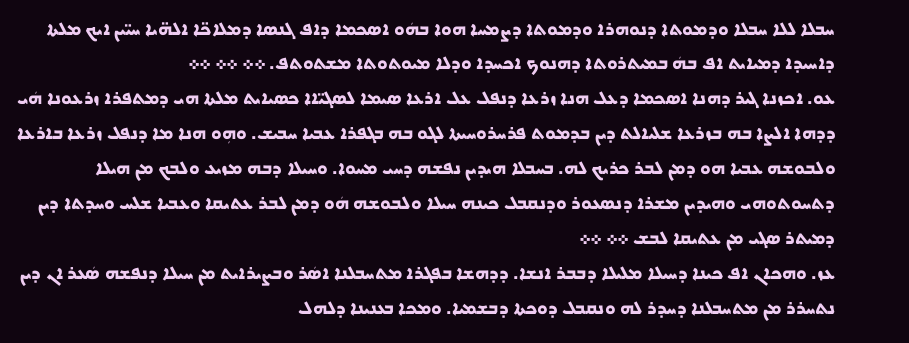ܚܒܠܐ ܠܠܐ ܚܒܠܐ ܘܕܡܘܬܐ ܕܢܘܗܪܐ ܘܕܡܘܬܐ ܕܨܡܚܐ ܗܘܐ ܒܗܿܘ ܐܣܟܡܐ ܕܐܦ ܓܢܣܐ ܕܡܠܐܟ̈ܐ ܐܠܗ̈ܝܐ ܚܝ̈ܝܢ ܐܝܟ ܡܠܬܐ ܕܐܚܝܕܐ ܕܡܝܐܝܬ ܐܦ ܒܗܿ ܒܡܝܬܪܘܬܐ ܕܗܢܘܟ ܐܟܚܕܐ ܘܕܠܐ ܡܝܘܬܘܬܐ ܡܫܬܘܬܦ. ܀܀ ܀܀ ܀܀
ܥܘ. ܐܟܙܢܐ ܓܝܪ ܕܗܢܐ ܐܣܟܡܐ ܕܥܠ ܗܢܐ ܙܪܥܐ ܕܢܦܠ ܥܠ ܐܪܥܐ ܣܝܡܐ ܠܣܓܝ̈ܐܐ ܟܣܝܐܝܬ ܡܠܬܐ ܗܝ ܕܡܬܦܪܐ ܙܪܥܘܢܐ ܗܿܝ ܕܕܗܐ ܐܠܨܐ ܒܗ ܒܙܪܥܐ ܫܠܝܐܠܬ ܕܝܢ ܒܕܡܘܬ ܦܪܚܪܘܚܝܬܐ ܠܓܘ ܒܗ ܒܓܦܪܐ ܥܒܝܐ ܚܒܝܫ. ܘܗܼܘ ܗܢܐ ܡܐ ܕܢܦܠ ܙܪܥܐ ܒܐܪܥܐ ܘܠܒܘܫܗ ܥܒܝܐ ܗܘ ܕܡܢ ܠܒܪ ܟܪܝܟ ܠܗ. ܒܚܒܠܐ ܗܝܕܝܢ ܢܦܫܗ ܕܚܝ ܡܚܘܐ. ܘܚܝܠܐ ܕܒܗ ܡܙܝܥ ܘܠܒܟ ܡܢ ܗܝܠܐ ܕܬܚܘܬܘܗܝ ܘܗܝܕܝܢ ܡܫܪܐ ܕܢܣܥܘܪ ܘܕܢܩܒܠ ܟܝܢܗ ܚܝܠܐ ܘܠܒܘܫܗ ܗܿܘ ܕܡܢ ܠܒܪ ܥܬܝܩܐ ܘܥܒܝܐ ܫܠܚ ܘܚܕܬܐ ܕܝܢ ܕܡܝܬܪ ܣܓܝ ܡܢ ܥܬܝܩܐ ܠܒܫ ܀܀ ܀܀
ܥܙ. ܘܗܟܐܢ ܐܦ ܟܝܢܐ ܕܚܝܠܐ ܡܠܝܠܐ ܕܒܒܪ ܐܢܫܐ. ܕܕܗܫܐ ܒܦܓܪܐ ܡܬܚܒܠܢܐ ܐܣܿܪ ܘܒܨܝܪܐܝܬ ܡܢ ܚܝܠܐ ܕܢܦܫܗ ܣܿܥܪ ܐܢ ܕܝܢ ܢܬܚܪܪ ܡܢ ܡܬܚܒܠܢܐ ܕܚܕܪ ܠܗ ܘܢܩܒܠ ܕܘܟܬܐ ܕܒܫܡܝܐ. ܘܡܟܐ ܒܥܢܝܢܐ ܕܠܗܠ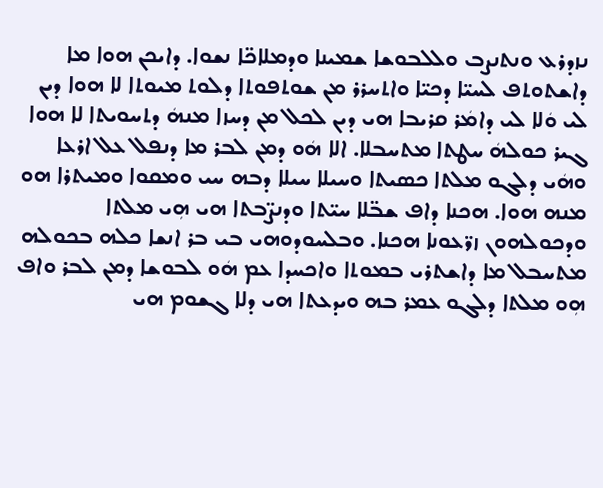ܢܙܕܪܥ ܘܢܬܢܨܒ ܘܠܠܒܘܫܐ ܫܡܝܢܐ ܘܕܡܠܐܟ̈ܐ ܢܫܘܐ. ܕܐܝܟܢ ܗܘܐ ܡܐ ܕܐܫܬܘܬܦ ܠܚܝ̈ܐ ܕܟܝ̈ܐ ܘܐܬܚܪܪ ܡܢ ܫܘܬܦܘܬܐ ܕܠܘܬ ܡܝܘܬܐ ܠܐ ܗܘܐ ܕܝܢ ܠܝ ܘܿܠܐ ܠܝ ܕܐܡܿܪ ܩܪܝܒܐ ܗܝ ܕܝܢ ܠܟܠ ܡܢ ܕܚܙܐ ܡܢܗܿ ܕܬܚܘܝܬܐ ܠܐ ܗܘܐ ܓܝܪ ܟܘܠܗܿ ܚܛܬܐ ܡܬܚܒܠܐ. ܐܠܐ ܗܿܘ ܕܡܢ ܠܒܪ ܡܐ ܕܢܦܠ ܥܠ ܐܪܥܐ ܘܗܿܝ ܕܠܓܘ ܡܠܬܐ ܟܣܝܬܐ ܘܚܝܠܐ ܚܝܠܐ ܕܒܗ ܚܝ ܘܡܩܘܐ ܘܡܝܬܪܐ ܗܘ ܡܢܗ ܗܘܐ. ܗܟܢܐ ܕܐܦ ܫܒ̈ܠܐ ܚܝ̈ܬܐ ܘܕܢܨ̈ܒܬܐ ܗܝ ܗܼܝ ܡܠܬܐ ܘܕܟܘܠܗܘܢ ܙܪ̈ܥܘܢܐ ܗܟܢܐ. ܘܒܠܚܘܕܘܗܝ ܒܝ ܒܪ ܐܢܫܐ ܟܠܗ ܒܟܘܠܗ ܡܬܚܒܠ ܡܐ ܕܐܫܬܪܝ ܒܡܘܬܐ ܘܐܟܚܕܐ ܥܡ ܗܿܘ ܠܒܘܫܐ ܕܡܢ ܠܒܪ ܘܐܦ ܗܼܘ ܡܠܬܐ ܕܠܓܘ ܥܡܪ ܒܗ ܘܝܕܥܬܐ ܗܝ ܕܠܐ ܓܫܘܡ ܗܝ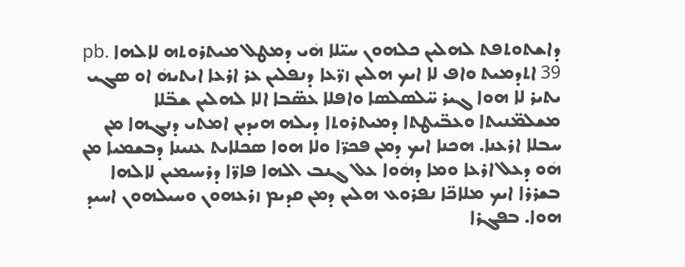ܕܐܫܬܘܬܦܬ ܠܗܠܝܢ ܟܠܗܘܢ ܚܝ̈ܠܐ ܗܿܝ ܕܡܛܠ ܡܝܬܪܘܬܗ ܠܐܠܗܐ pb. 39 ܐܬܕܡܝܬ ܘܐܦ ܠܐ ܐܝܟ ܗܠܝܢ ܙܪ̈ܥܐ ܕܢܦܠܝܢ ܥܪ ܐܪܥܐ ܐܝܬܝܗܿ ܐܘ ܣܓܝ ܝܬܝܪ ܠܐ ܗܘܐ ܓܝܪ ܚ̈ܠܣܠܣܐ ܘܐܦܠܐ ܥܣ̈ܒܐ ܐܠܐ ܠܗܠܝܢ ܫܒ̈ܠܐ ܡܫܠܡ̈ܢܝܬܐ ܘܥܒ̈ܝܛܬܐ ܕܡܝܬܪܘܬܐ ܕܝܠܗ ܗܝܕܝܢ ܐܡܬܝ ܕܢܓܗܐ ܡܢ ܚܒܠܐ ܐܪܥܢܐ. ܗܟܢܐ ܐܝܟ ܕܡܢ ܦܟܪ̈ܐ ܘܠܐ ܗܘܐ ܣܟܠܐܝܬ ܥܢܝܢܐ ܕܒܫܡܝܐ ܡܢ ܗܿܘ ܕܥܠ ܐܪܥܐ ܘܡܐ ܕܗܿܘܐ ܥܠ ܓܢܒ ܐܠܗܐ ܦܐܪ̈ܐ ܕܪܚܝܡܝܢ ܠܐܠܗܐ ܒܫܪܪܐ ܐܝܟ ܡܠܐܟ̈ܐ ܢܦܪܘܥ ܗܠܝܢ ܕܡܢ ܩܕܝܡ ܙܪܥܗܘܢ ܘܚܝܠܗܘܢ ܐܚܝܕ ܗܘܐ. ܒܦܓܪܐ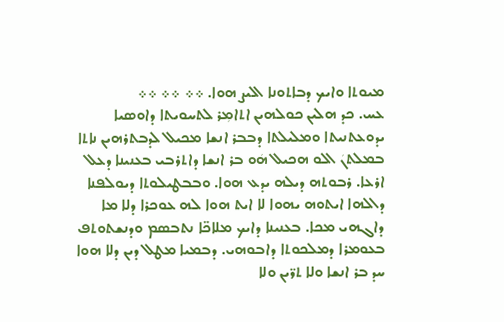ܡܝܘܬܐ ܘܐܝܟ ܕܒܐܬܘܢܐ ܐܠܝܨ ܗܘܐ. ܀܀ ܀܀ ܀܀
ܥܚ. ܟܕ ܗܠܝܢ ܟܘܠܗܝܢ ܐܬܐܡܼܪ ܠܬܚܘܝܬܐ ܕܐܘܣܝܐ ܝܕܘܥܬܢܝܬܐ ܘܡܠܝܠܬܐ ܕܒܒܪ ܐܢܫܐ ܡܟܝܠ ܠܕܒܬܪܗܝܢ ܢܐܬܐ ܒܡܠܬܢܿ ܐܠܘ ܗܟܝܠ ܗܿܘ ܒܪ ܐܢܫܐ ܕܐܬܪܒܝ ܒܥܢܝܢܐ ܕܥܠ ܐܪܥܐ. ܪܒܘܬܗ ܕܝܠܗ ܝܕܥ ܗܘܐ. ܘܒܒܛܝܠܘܬܐ ܕܝܘܠܦܢܐ ܕܐܠܗܐ ܐܝܬܘܗ ܝܗܘܐ ܠܐ ܐܝܬ ܗܘܐ ܠܗ ܥܘܟܪܐ ܕܠܐ ܡܐ ܕܐܓܗܝ ܡܟܐ. ܒܥܢܝܢܐ ܕܐܝܟ ܡܠܐܟ̈ܐ ܢܬܒܣܡ ܘܕܢܫܬܘܬܦ ܒܥܘܡܪܐ ܕܡܠܟܘܬܐ ܕܐܒܘܗܝ. ܕܒܡܝܐ ܡܛܠ ܕܝܢ ܕܠܐ ܗܘܐ ܚܕ ܒܪ ܐܢܫܐ ܘܠܐ ܬܪ̈ܝܢ ܘܠܐ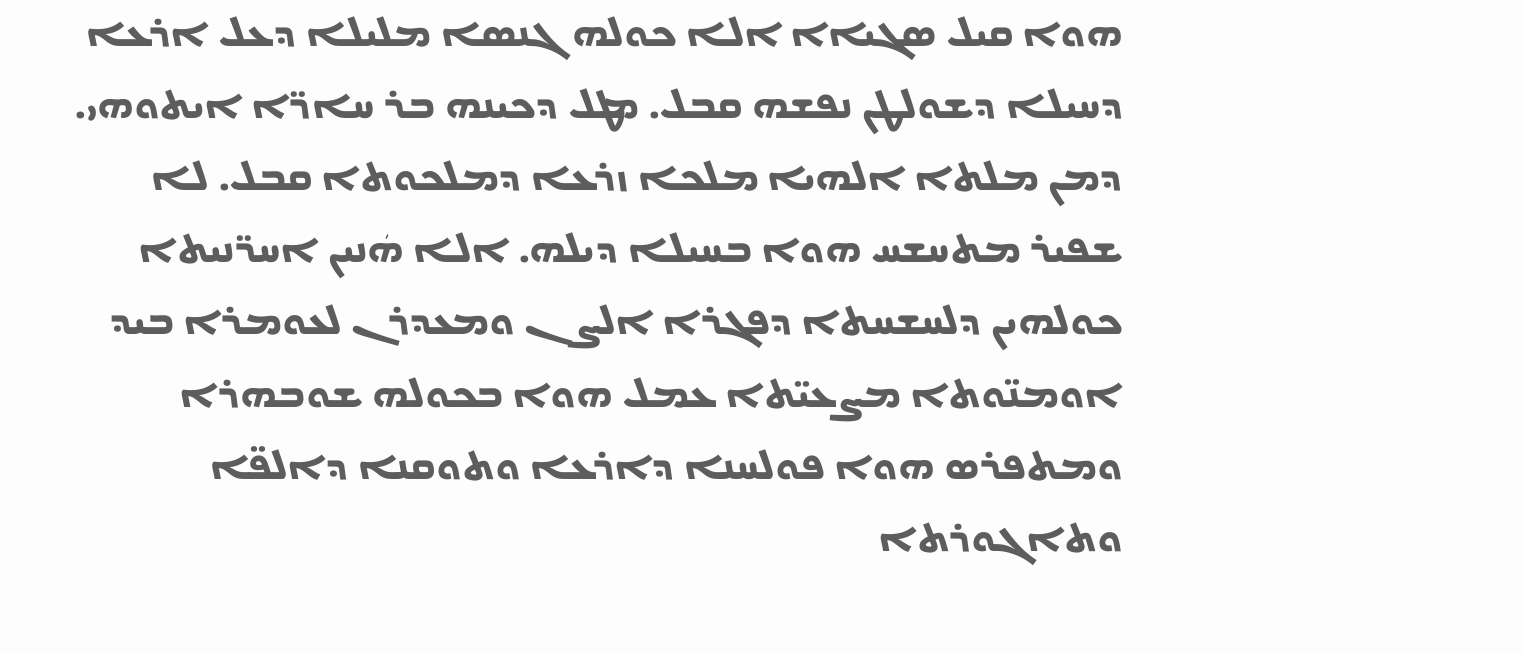ܗܘܐ ܩܝܠ ܣܓܝܐܐ ܐܠܐ ܟܘܠܗ ܓܢܣܐ ܡܠܝܠܐ ܕܥܠ ܐܪܥܐ ܕܚܝܠܐ ܕܫܘܠܛܢ ܢܦܫܗ ܩܒܠ. ܡܛܠ ܕܟܝܢܗ ܒܪ ܚܐܪ̈ܐ ܐܝܬܘܗܝ. ܕܡܢ ܡܠܬܐ ܐܠܗܝܐ ܡܠܟܐ ܙܪܥܐ ܕܡܠܟܘܬܐ ܩܒܠ. ܠܐ ܫܦܝܪ ܡܬܚܫܚ ܗܘܐ ܒܚܝܠܐ ܕܝܠܗ. ܐܠܐ ܗܿܢܝܢ ܐܚܪ̈ܢܝܬܐ ܟܘܠܗܝܢ ܕܠܚܫܚܬܐ ܕܦܓܪܐ ܐܠܨܢ ܘܡܥܕܪܢ ܠܥܘܡܪܐ ܒܝܕ ܐܘܡܢ̈ܘܬܐ ܡܨܥܝ̈ܬܐ ܥܡܠ ܗܘܐ ܒܟܘܠܗ ܫܘܒܗܪܐ ܘܡܬܦܪܣ ܗܘܐ ܦܘܠܚܢܐ ܕܐܪܥܐ ܘܬܘܩܢܐ ܕܐܠܦ̈ܐ ܘܬܐܓܘܪܬܐ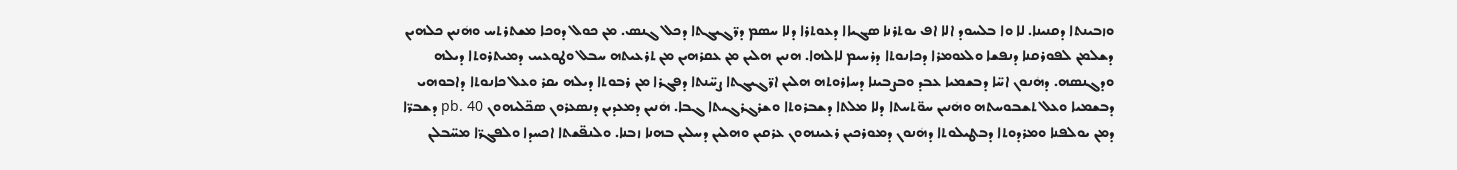ܘܙܒܝܢܬܐ ܕܩܢܝܢܐ. ܠܐ ܘܐ ܒܠܚܘܕ ܐܠܐ ܐܦ ܝܘܬܪܢܐ ܣܓܝܐܐ ܕܥܘܬܪܐ ܕܠܐ ܚܣܡ ܕܪ̈ܓܝܓܬܐ ܕܟܠ ܓܢܣ. ܡܢ ܟܘܠ ܕܘܟܐ ܡܫܬܪܬܚ ܘܗܿܢܝܢ ܟܠܗܝܢ ܕܫܠܡܢ ܠܦܘܪܩܢܐ ܕܢܦܫܐ ܘܠܥܘܡܪܐ ܕܟܐܢܘܬܐ ܕܪܚܝܡ ܠܐܠܗܐ. ܗܢܝܢ ܗܠܝܢ ܡܢ ܥܩܪܗܝܢ ܡܢ ܬܪܥܝܬܗ ܚܒܠ ܘܛܘܥܝܝ ܕܡܝܬܪܘܬܐ ܕܝܠܗ ܘܕܓܢܣܗ. ܕܗܿܢܘܢ ܐܚ̈ܐ ܕܒܫܡܝܐ ܥܒܕ ܘܒܨܒܝܢܐ ܕܚܐܪܘܬܗ ܗܠܝܢ ܐܪ̈ܓܝܓܬܐ ܨܚ̈ܢܬܐ ܕܦܓܪܐ ܡܢ ܪܒܘܬܐ ܕܝܠܗ ܝܩܪ ܘܥܠ ܟܐܢܘܬܐ ܕܐܒܘܗܝ ܕܒܫܡܝܐ ܘܥܠ ܬܫܒܘܚܬܗ ܘܗܿܢܝܢ ܚܘ̈ܬܚܬܐ ܕܠܐ ܡܠܬܐ ܕܫܒܪܘܬܐ ܘܫܪܓܪܓܝܬܐ ܓܒܐ. ܗܿܢܝܢ ܕܡܥܕܝܢ ܕܢܣܥܪܘܢ ܣܟ̈ܠܝܗܘܢ pb. 40 ܕܫܒܪ̈ܐ ܕܡܢ ܝܘܠܦܢܐ ܘܡܪܕܘܬܐ ܕܒܛܝܠܘܬܐ ܕܗܿܢܘܢ ܕܡܘܪܟܝܢ ܪܥܝܢܗܘܢ ܥܪܩܝܢ ܘܗܠܝܢ ܕܚܠܝܢ ܒܗܢܐ ܙܒܢܐ. ܘܠܢܦ̈ܫܬܐ ܐܟܚܕܐ ܘܠܦܓܪ̈ܐ ܡܚ̈ܒܠܢ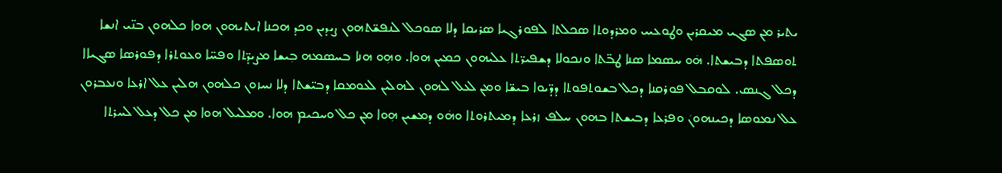ܝܬܝܪ ܡܢ ܣܓܝ ܡܝܩܪܝܢ ܘܛܘܥܝܝ ܘܡܪܕܘܬܐ ܣܟܠܬܐ ܠܦܘܪܓܝܐ ܣܪܝܩܐ ܕܠܐ ܣܘܟܠ ܠܢܦܫ̈ܬܗܘܢ ܨܝܕܝܢ ܘܟܕ ܗܟܢܐ ܐܝܬܝܗܘܢ ܗܘܐ ܟܠܗܘܢ ܒܢ̈ܝ ܐܢܫܐ ܬܘܣܦܬܐ ܕܒܝܫܬܐ. ܗܿܘ ܚܣܡܐ ܣܢܐ ܛܒ̈ܬܐ ܘܢܟܘܠܐ ܕܫܦܝܪ̈ܬܐ ܥܠܝܗܘܢ ܟܡܝܢ ܗܘܐ. ܘܗܼܘ ܗܢܐ ܒܚܣܡܗ ܒܼܝܫܐ ܡܨܝܕ̈ܬܐ ܘܦܚ̈ܐ ܘܥܘܬܪܐ ܕܦܘܪܣܐ ܣܓܝܐܐ ܕܟܠ ܓܢܣ. ܠܘܩܒܠ ܦܘܪܩܢܐ ܕܟܠ ܒܫܘܬܦܘܬܐ ܕܕ̈ܝܘܐ ܒܝܫ̈ܐ ܘܡܢ ܠܥܠ ܠܗܘܢ ܠܗܠܝܢ ܠܥܘܡܩܐ ܕܒܝ̈ܫܬܐ ܕܠܐ ܢܚܙܘܢ ܟܠܗܘܢ ܗܠܝܢ ܥܠ ܐܪܥܐ ܘܢܥܒܪܘܢ ܥܠ ܢܡܘܣܐ ܕܟܝܢܗܘܢܿ ܘܦܪܥܐ ܕܒܝܫܬܐ ܒܗܘܢ ܚܠܦ ܙܪܥܐ ܕܡܝܬܪܘܬܐ ܘܗܿܘ ܕܡܫܝܢ ܗܼܘܐ ܡܢ ܟܠ ܘܚܟܝܡ ܗܘܐ. ܘܡܠܝܠ ܗܘܐ ܡܢ ܟܠ ܕܥܠ ܠܚܪܬܐ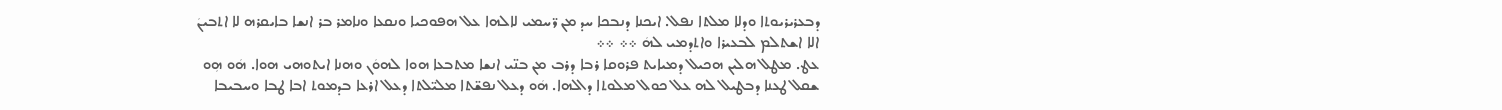ܕܒܥܪܝܪܝܘܬܐ ܘܕܠܐ ܡܠܬܐ ܢܦܠ. ܐܝܟܢܐ ܕܢܒܟܐ ܚܕ ܡܢ ܪ̈ܚܡܝ ܠܐܠܗܐ ܥܠ ܗܦܘܟܝܐ ܘܢܩܥܐ ܘܢܐܡܪ ܒܪ ܐܢܫܐ ܒܐܝܩܪܗ ܠܐ ܐܬܒܝܢܿ ܐܠܐ ܐܫܬܠܡ ܠܒܥܝܪܐ ܘܐܬܕܡܝ ܠܗܿ ܀܀ ܀܀
ܥܛ. ܡܛܠ ܗܠܝܢ ܗܟܝܠ ܕܡܝܐܝܬ ܦܪܘܩܐ ܪܒܐ ܕܪܒ ܡܢ ܒܢ̈ܝ ܐܢܫܐ ܡܬܒܥܐ ܗܘܐ ܠܗܘܿܢ ܘܗܢܐ ܐܝܬܘܗܝ ܗܘܐ. ܗܿܘ ܗܼܘ ܫܩܠ ܛܥܢܐ ܕܒܛܝܠ ܠܗ ܥܠ ܟܘܠ ܡܠܘܬܐ ܕܐܠܗܐ. ܗܿܘ ܕܥܠ ܢܦܫ̈ܬܐ ܡܠܝ̈ܠܬܐ ܕܥܠ ܐܪܥܐ ܒܕܡܘܬ ܐܒܐ ܛܒܐ ܘܚܒܝܒܐ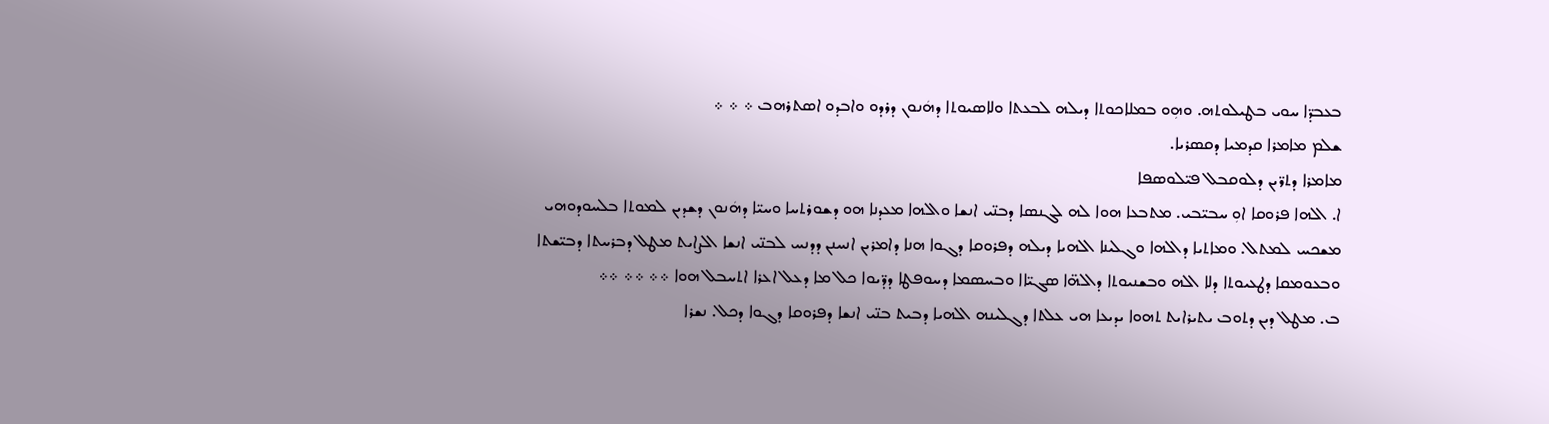ܒܥܒܕ̈ܐ ܚܘܝ ܒܛܝܠܘܬܗ. ܘܗܼܘ ܒܡܠܐܟܘܬܐ ܕܝܠܗ ܠܒܥܬܐ ܘܠܐܣܝܘܬܐ ܕܗܿܢܘܢ ܕܪܕܘ ܘܐܒܕܘ ܐܣܬܪܗܒ ܀ ܀ ܀
ܫܠܡ ܡܐܡܪܐ ܩܕܡܝܐ ܕܩܣܪܝܐ.
ܡܐܡܪܐ ܕܬܪ̈ܝܢ ܕܠܘܩܒܠ ܦܝ̈ܠܘܣܦܐ
ܐ. ܐܠܗܐ ܦܪܘܩܐ ܐܘܼ ܚܒܝ̈ܒܝ. ܡܬܒܥܐ ܗܘܐ ܠܗ ܠܓܢܣܐ ܕܒܢ̈ܝ ܐܢܫܐ ܘܐܠܗܐ ܡܥܕܢܐ ܗܘ ܕܫܘܪܬܚܐ ܘܚܝ̈ܐ ܕܗܿܢܘܢ ܕܫܕܝܢ ܠܡܘܬܐ ܒܠܚܘܕܘܗܝ ܡܫܟܚ ܠܡܬܠ. ܘܡܐܬܝܐ ܕܐܠܗܐ ܘܓܠܝܢܐ ܐܠܗܝܐ ܕܝܠܗ ܕܦܪܘܩܐ ܕܓܘܐ ܗܢܐ ܕܐܡܪܝܢ ܐܢܚܢܢ ܕܕܢܚ ܠܒܢ̈ܝ ܐܢܫܐ ܐܠܨܐܝܬ ܡܛܠ ܕܒܪܚܬܐ ܕܒܝ̈ܫܬܐ ܘܒܥܘܡܩܐ ܕܛܥܝܘܬܐ ܕܠܐ ܐܠܗ ܘܒܫܢܝܘܬܐ ܕܐܠܗ̈ܐ ܣܓܝ̈ܐܐ ܘܒܚܣܡܐ ܕܚܘܦܛܐ ܕܕ̈ܝܘܐ ܟܠ ܡܐ ܕܥܠ ܐܥܪܐ ܐܬܚܒܠ ܗܘܐ ܀܀ ܀܀ ܀܀
ܒ. ܡܛܠ ܕܝܢ ܕܬܘܒ ܝܬܝܪܐܝܬ ܬܗܘܐ ܝܕܝܥܐ ܗܝ ܥܠܬܐ ܕܓܠܝܢܗ ܐܠܗܝܐ ܕܒܝܬ ܒܢ̈ܝ ܐܢܫܐ ܕܦܪܘܩܐ ܕܓܘܐ ܕܟܠ. ܢܫܪܐ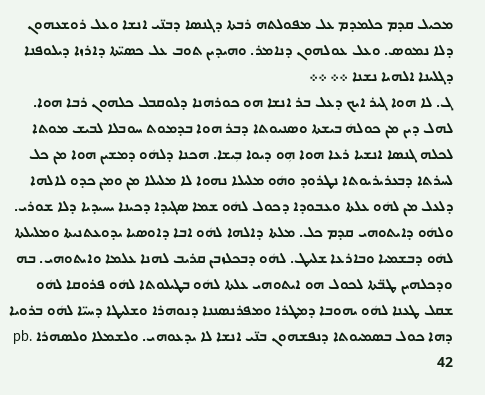ܡܟܝܠ ܩܕܡ ܟܠܡܕܡ ܥܠ ܡܦܘܠܬܗ ܪܒܬܐ ܕܓܢܣܐ ܕܒܢ̈ܝ ܐܢܫܐ ܘܥܠ ܪܘܫܥܗܘܢ ܕܠܐ ܢܡܘܣ. ܘܥܠ ܥܘܠܗܘܢ ܕܢܐܡܪ. ܘܗܝܕܝܢ ܬܘܒ ܥܠ ܟܣܝ̈ܬܐ ܕܐܪܙܐ ܕܝܠܘܦܢܐ ܕܓܠܝܢܐ ܐܠܗܝܐ ܢܫܢܐ ܀܀ ܀܀
ܓ. ܠܐ ܗܘܐ ܓܝܪ ܐܝܟ ܕܥܠ ܒܪ ܐܢܫܐ ܗܘ ܟܘܪܗܢܐ ܕܠܘܩܒܠ ܟܠܗܘܢ ܪܒܐ ܗܘܐ. ܠܗܠ ܕܝܢ ܡܢ ܟܘܠܗܿ ܒܝܫܬܐ ܘܣܢܝܘܬܐ ܕܒܪ ܗܘܐ ܒܕܡܘܬ ܚܘܒܠܐ ܠܒܝܫ ܡܘܬܐ ܠܟܠܗ ܓܢܣܐ ܐܢܫܝܐ ܪܥܐ ܗܘܐ ܗܼܘ ܕܝܘܐ ܒܼܝܫܐ. ܗܟܢܐ ܕܠܗܿܘ ܕܡܫܝܢ ܗܘܐ ܡܢ ܟܠ ܠܚܪܬܐ ܕܒܥܪܝܪܝܘܬܐ ܢܛܪܘܕ ܘܗܿܘ ܡܠܝܠܐ ܢܗܘܐ ܠܐ ܡܠܝܠܐ ܡܢ ܘܡܢ ܟܕܘ ܠܐܠܗܐ ܕܠܥܠ ܡܢ ܠܗܿܘ ܥܠܬܐ ܘܥܒܘܕܐ ܕܟܘܠ ܠܗܿܘ ܫܡܐ ܣܓܝܕܐ ܕܟܝܢܐ ܝܚܝܕܝܐ ܕܠܐ ܫܘܪܝ. ܘܠܗܿܘ ܕܐܝܬܘܗܝ ܩܕܡ ܟܠ. ܡܠܬܐ ܕܐܠܗܐ ܠܗܿܘ ܐܒܐ ܕܐܘܣܝܐ ܝܕܘܥܬܢܝܬܐ ܘܡܠܝܠܬܐ ܠܗܿܘ ܕܒܫܡܝܐ ܘܒܐܪܥܐ ܫܠܝܛ. ܠܗܿܘ ܕܒܟܠܙܒܢ ܩܪܝܒ ܠܗܢܐ ܥܠܡܐ ܘܐܝܬܘܗܝ. ܒܗ ܘܕܟܠܗܝܢ ܛܒ̈ܬܐ ܠܟܘܠ ܗܘ ܐܝܬܘܗܝ ܥܠܬܐ ܠܗܿܘ ܒܛܝܠܘܬܐ ܠܗܿܘ ܦܪܘܩܐ ܠܗܿܘ ܫܩܠ ܛܥܢܐ ܠܗܿܘ ܝܗܘܒܐ ܕܡܛܪܐ ܘܡܦܪܢܣܢܢܐ ܕܢܘܗܪܐ ܘܫܠܝܛܐ ܕܚܝ̈ܐ ܠܗܿܘ ܒܪܘܝܐ ܕܗܐ ܟܘܠ ܒܣܡܝܘܬܐ ܕܢܦܫܗܘܢ ܒܢ̈ܝ ܐܢܫܐ ܠܐ ܝܕܥܘܗܝ. ܘܠܫܡܠܐ ܘܠܣܗܪܐ pb. 42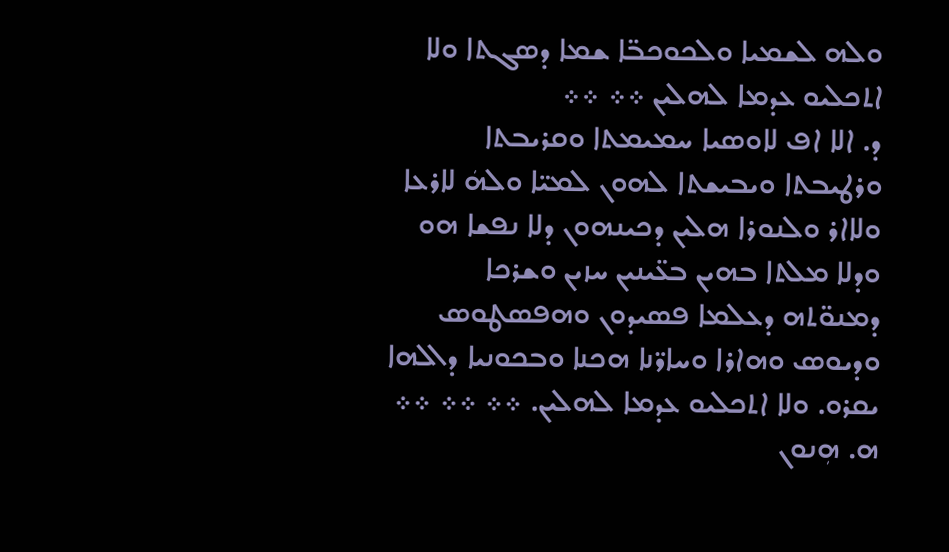ܘܠܗ ܠܫܡܝܐ ܘܠܟܘܟܒ̈ܐ ܫܡܐ ܕܣܓܬܐ ܘܠܐ ܐܬܟܠܝܘ ܥܕܡܐ ܠܗܠܝܢ ܀܀ ܀܀
ܕ. ܐܠܐ ܐܦ ܠܐܘܣܝܐ ܚܡܝܡܬܐ ܘܩܪܝܒܬܐ ܘܪܛܝܒܬܐ ܘܝܒܝܫܬܐ ܠܗܘܢ ܠܡܝ̈ܐ ܘܠܗܿ ܠܐܪܥܐ ܘܠܐܐܪ ܘܠܢܘܪܐ ܗܠܝܢ ܕܟܝܢܗܘܢ ܕܠܐ ܢܦܫܐ ܗܘ ܘܕܠܐ ܡܠܬܐ ܒܗܝܢ ܒܥ̈ܝܢܝܢ ܚܙܝܢ ܘܫܪܟܐ ܕܡܢܘ̈ܬܗ ܕܥܠܡܐ ܦܣܝܕܘܢ ܘܗܦܣܛܘܣ ܘܕܝܘܣ ܘܗܐܪܐ ܘܚܐܪ̈ܢܐ ܗܟܢܐ ܘܒܟܘܢܝܐ ܕܐܠܗܐ ܝܩܪܘ. ܘܠܐ ܐܬܟܠܝܘ ܥܕܡܐ ܠܗܠܝܢ. ܀܀ ܀܀ ܀܀
ܗ. ܗܼܢܘܢ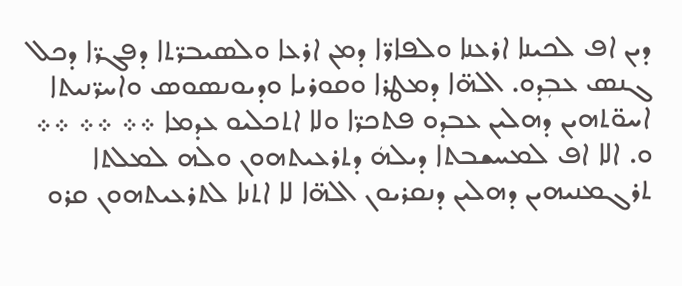ܕܝܢ ܐܦ ܠܟܝܢܐ ܐܪܥܢܐ ܘܠܦܐܪ̈ܐ ܕܡܢ ܐܪܥܐ ܘܠܣܝܒܪ̈ܬܐ ܕܦܓܪ̈ܐ ܕܟܠ ܓܢܣ ܥܒܼܕܘ. ܐܠܗ̈ܐ ܕܡܛܪܐ ܘܩܘܪܝܐ ܘܕܝܘܢܣܘܣ ܘܐܚܪ̈ܢܝܬܐ ܐܚܘ̈ܬܗܝܢ ܕܗܠܝܢ ܥܒܕܘ ܦܬܟܪ̈ܐ ܘܠܐ ܐܬܟܠܝܘ ܥܕܡܐ ܀܀ ܀܀ ܀܀
ܘ. ܐܠܐ ܐܦ ܠܡܚܫܒܬܐ ܕܝܠܗܿ ܕܬܪܥܝܬܗܘܢ ܘܠܗ ܠܡܠܬܐ ܬܪܓܡܢܝܗܝܢ ܕܗܠܝܢ ܕܢܩܪܝܘܢ ܐܠܗ̈ܐ ܠܐ ܐܬܢܐ ܠܬܪܥܝܬܗܘܢ ܩܪܘ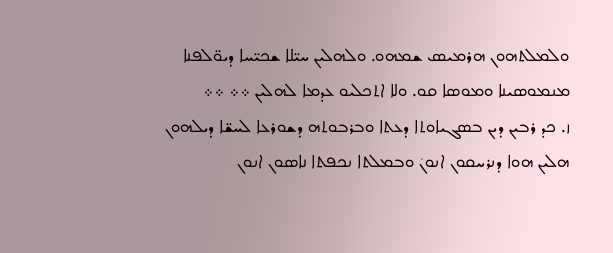ܘܠܡܠܬܗܘܢ ܗܪܡܝܣ ܫܡܗܘ. ܘܠܗܠܝܢ ܚܝ̈ܠܐ ܫܟܝ̈ܚܐ ܕܝܘ̈ܠܦܢܐ ܡܢܡܘܣܝܢܐ ܘܡܘܣܐ ܩܘ. ܘܠܐ ܐܬܟܠܝܘ ܥܕܡܐ ܠܗܠܝܢ ܀܀ ܀܀
ܙ. ܟܕ ܪܒܝܢ ܕܝܢ ܒܣܓܝܐܘܬܐ ܕܥܬܐ ܘܒܪܒܘܬܗ ܕܫܘܪܥܐ ܠܚܫ̈ܐ ܕܝܠܗܘܢ ܗܠܝܢ ܗܘܐ ܕܢܪܚܩܘܢ ܐܢܘܢܿ ܘܒܡܠܬܐ ܢܟܦܬܐ ܢܐܣܘܢ ܐܢܘܢ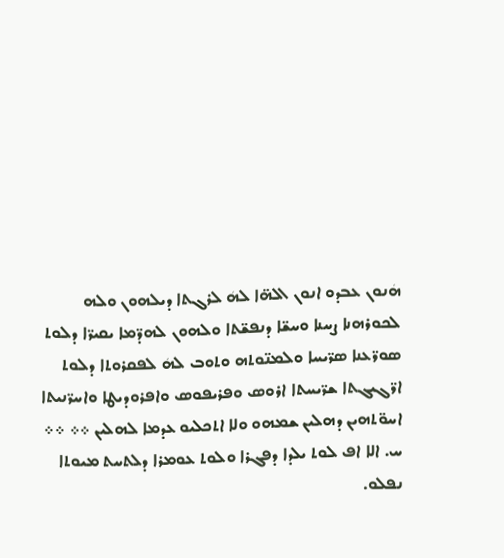ܗܿܢܘܢ ܥܒܕܘ ܐܢܘܢ ܐܠܗ̈ܐ ܠܗܿ ܠܪܓܬܐ ܕܝܠܗܘܢ ܘܠܗ ܠܟܘܪܗܢܐ ܨܚܢܐ ܘܚܫ̈ܐ ܕܢܦܫ̈ܬܐ ܘܠܗܘܢ ܠܗܕ̈ܡܐ ܝܩܝܪ̈ܐ ܕܠܘܬ ܣܘܪ̈ܥܢܐ ܣܪ̈ܝܚܐ ܘܠܡܢ̈ܘܬܗ ܘܬܘܒ ܠܗܿ ܠܦܩܪܘܬܐ ܕܠܘܬ ܐܪ̈ܓܝܓܬܐ ܫܪ̈ܝܚܬܐ ܐܪܘܣ ܘܦܪܝܦܘܣ ܘܐܦܪܘܕܝܛܐ ܘܐܚܪ̈ܢܝܬܐ ܐܚܘ̈ܬܗܝܢ ܕܗܠܝܢ ܫܡܗܘ ܘܠܐ ܐܬܟܠܝܘ ܥܕܡܐ ܠܗܠܝܢ ܀܀ ܀܀
ܚ. ܐܠܐ ܐܦ ܠܘܬ ܝܠܕܐ ܕܦܓܪܐ ܘܠܘܬ ܥܘܡܪܐ ܕܠܬܚܬ ܡܝܘܬܐ ܢܦܠܘ.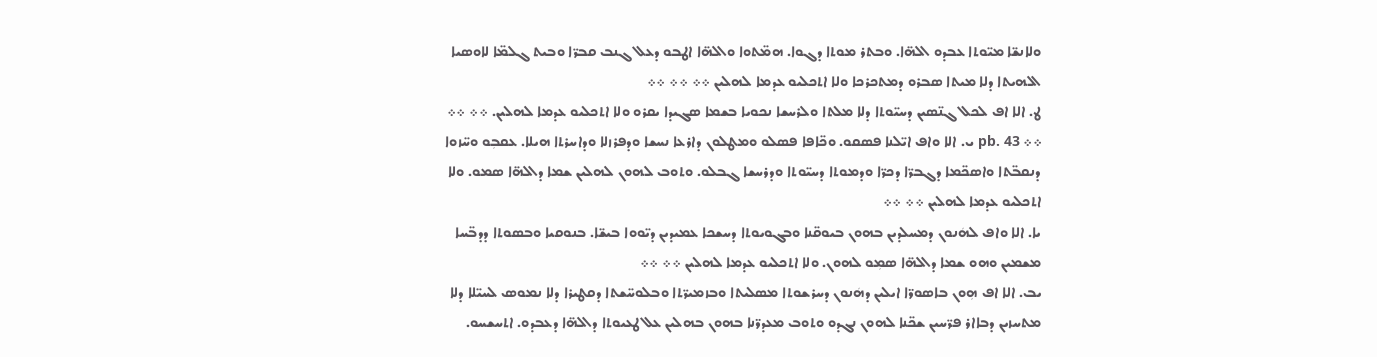ܘܠܐܢܫ̈ܐ ܡܝ̈ܘܬܐ ܥܒܕܘ ܐܠܗ̈ܐ. ܘܒܬܪ ܡܘܬܐ ܕܓܘܐ. ܗܡ̈ܬܘܐ ܘܐܠܗ̈ܐ ܐܛܒܘ ܕܥܠ ܓܢܒ ܩܒܪ̈ܐ ܘܒܝܬ ܓܠܡ̈ܐ ܠܐܘܣܝܐ ܐܠܗܝܬܐ ܕܠܐ ܡܝܬܐ ܣܒܪܘ ܕܡܬܟܪܟܐ ܘܠܐ ܐܬܟܠܝܘ ܥܕܡܐ ܠܗܠܝܢ ܀܀ ܀܀ ܀܀
ܛ. ܐܠܐ ܐܦ ܠܟܠ ܓܢ̈ܣܝܢ ܕܚܝ̈ܘܬܐ ܕܠܐ ܡܠܬܐ ܘܠܪܚܫܐ ܢܟܘܝܐ ܒܫܡܐ ܣܓܝܕܐ ܝܩܪܘ ܘܠܐ ܐܬܟܠܝܘ ܥܕܡܐ ܠܗܠܝܢ. ܀܀ ܀܀ ܀܀ pb. 43 ܝ. ܐܠܐ ܘܐܦ ܐܝ̈ܠܢܐ ܦܣܩܘ. ܘܟ̈ܐܦܐ ܦܣܠܘ ܘܡܛܠܘܢ ܕܐܪܥܐ ܢܚܫܐ ܘܕܦܪܙܠܐ ܘܕܐܚܪܬܐ ܗܝܠܐ. ܥܩܒܼܘ ܘܚ̈ܙܘܐ ܕܢܩܒ̈ܬܐ ܘܐܣܟ̈ܡܐ ܕܓܒܪ̈ܐ ܕܟܪ̈ܐ ܘܕܡܘܬܐ ܕܚܝ̈ܘܬܐ ܘܕܪܚܫܐ ܓܒܠܘ. ܘܬܘܒ ܠܗܘܢ ܠܗܠܝܢ ܫܡܐ ܕܐܠܗ̈ܐ ܣܡܘ. ܘܠܐ ܐܬܟܠܝܘ ܥܕܡܐ ܠܗܠܝܢ ܀܀ ܀܀
ܝܐ. ܐܠܐ ܘܐܦ ܠܗܿܢܘܢ ܕܡܚܠܕܝܢ ܒܗܘܢ ܒܝܘܩ̈ܢܐ ܘܒܓܘܝܘܬܐ ܕܚܫܟܐ ܥܡܝܕܝܢ ܕܝ̈ܘܘܐ ܒܝܫ̈ܐ. ܒܢܘܩܝܐ ܘܒܣܘܬܐ ܕܕܒ̈ܚܐ ܡܫܡܝܢ ܘܗܘ ܫܡܐ ܕܐܠܗ̈ܐ ܣܡܼܘ ܠܗܘܢ. ܘܠܐ ܐܬܟܠܝܘ ܥܕܡܐ ܠܗܠܝܢ ܀܀ ܀܀
ܝܒ. ܐܠܐ ܐܦ ܗܼܘܢ ܒܐܣܘܪ̈ܐ ܐܝܠܝܢ ܕܗܿܢܘܢ ܕܚܪܫܘܬܐ ܡܣܠܝܬܐ ܘܒܙܡܝܪ̈ܬܐ ܘܒܠܘܚ̈ܫܬܐ ܕܩܛܝܪܐ ܕܠܐ ܢܡܘܣ ܠܚܝ̈ܠܐ ܕܠܐ ܡܬܚܙܝܢ ܕܒܐܐܪ ܦܪ̈ܚܝܢ ܫܟ̈ܢܐ ܠܗܘܢ ܢܓܕܘ ܘܬܘܒ ܡܥܕܪ̈ܢܐ ܒܗܘܢ ܒܗܠܝܢ ܥܠ ܛܥܝܘܬܐ ܕܐܠܗ̈ܐ ܕܥܒܕܘ. ܐܬܚܫܚܘ.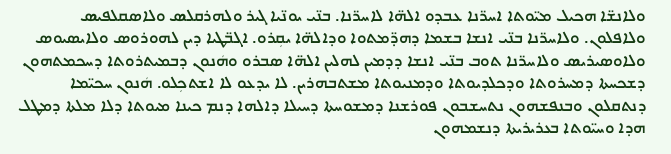ܘܠܐܢܫ̈ܐ ܗܟܝܠ ܡܝ̈ܘܬܐ ܐܚܪ̈ܢܐ ܥܒܕܘ ܐܠܗ̈ܐ ܠܐܚܪ̈ܢܐ. ܒܢ̈ܝ ܝܘܢ̈ܝܐ ܓܝܪ ܘܠܗܪܩܠܣ ܘܠܐܣܩܠܦܝܣ ܘܠܐܦܠܘܢ. ܘܠܐܚܪ̈ܢܐ ܒܢ̈ܝ ܐܢܫܐ ܒܫܡܐ ܕܗܕ̈ܡܬܘܐ ܘܕܐܠܗ̈ܐ ܝܩܼܪܘ. ܐܓܒ̈ܛܝܐ ܕܝܢ ܠܗܘܪܘܣ ܘܠܐܝܣܝܘܣ ܘܠܐܘܣܝܪܝܣ ܘܠܐܚܪ̈ܢܐ ܬܘܒ ܒܢ̈ܝ ܐܢܫܐ ܕܕܡܝܢ ܠܗܠܝܢ ܐܠܗ̈ܐ ܣܒܪܘ ܘܗܿܢܘܢ ܕܒܡܝܬܪܘܬܐ ܕܚܟܡܬܗܘܢ ܕܫܟܚܬܐ ܕܡܚܪܘܬܐ ܘܕܟܠܕܝܘܬܐ ܘܕܡܢܝܘܬܐ ܡܫܬܒܗܪܝܢ. ܠܐ ܝܕܥܘ ܠܐ ܐܫܬܟܼܠܘ. ܗܿܢܘܢ ܚܟܝ̈ܡܐ ܕܢܬܩܠܘܢ ܘܒܢܦܫܗܘܢ ܢܬܚܫܒܘܢ ܦܘܪܫܢܐ ܕܡܫܘܚܬܐ ܕܚܝܠܐ ܕܐܠܗܐ ܕܢܡ ܟܝܢܐ ܡܝܘܬܐ ܕܠܐ ܡܠܬܐ ܕܡܛܠ ܗܕܐ ܘܚܝ̈ܘܬܐ ܒܥܪܝܪܝܬܐ ܕܢܫܡܗܘܢ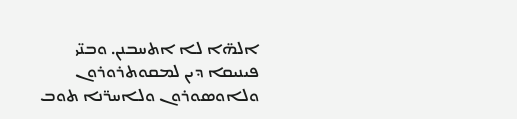ܐܠܗ̈ܐ ܠܐ ܐܬܚܒܢܢ. ܘܒܢ̈ܝ ܦܝܢܝܩܐ ܕܝܢ ܠܡܩܘܬܪܘܪܘܢ ܘܠܐܘܣܘܪܘܢ ܘܠܐܚܪ̈ܢܐ ܬܘܒ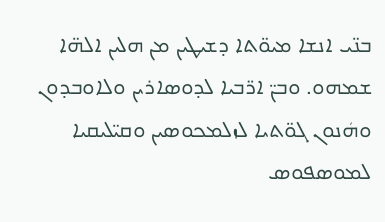ܒܢ̈ܝ ܐܢܫܐ ܡܝܘ̈ܬܐ ܕܫܝܛܝܢ ܡܢ ܗܠܝܢ ܐܠܗ̈ܐ ܫܡܗܘ. ܘܒܢ̈ ܐܪ̈ܒܝܐ ܠܕܘܣܐܪܝܢ ܘܠܐܘܒܕܘܢ ܘܗܿܢܘܢ ܓܘ̈ܬܝܐ ܠܙܠܡܟܘܣܝܢ ܘܩܝ̈ܠܝܩܝܐ ܠܡܘܣܦܘܣ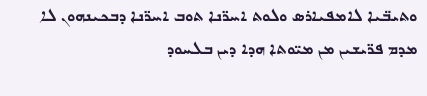ܘܬܝܒ̈ܝܐ ܠܐܡܦܝܐܪܣ ܘܠܘܬ ܐܚܪ̈ܢܐ ܬܘܒ ܐܚܪ̈ܢܐ ܕܒܟܝܢܗܘܢ ܠܐ ܡܕܡ ܦܪ̈ܝܫܝܢ ܡܢ ܡܝ̈ܘܬܐ ܗܕܐ ܕܝܢ ܒܠܚܘܕ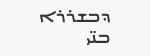ܕܒܫܪܪܐ ܒܢ̈ܝ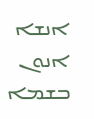ܐܢܫܐ ܐܢܘܢ ܒܫܡܐ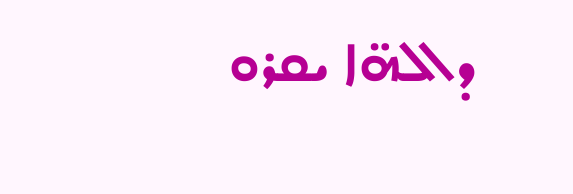ܕܐܠܗ̈ܐ ܝܩܪܘ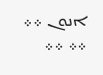ܐܢܘܢ ܀܀ ܀܀ ܀܀